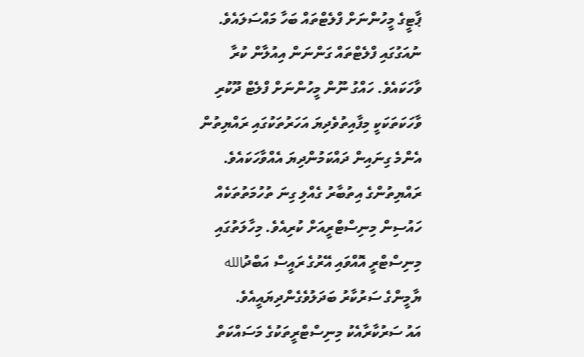ޕާޓީގެ މީހުންނަށް ފްލެޓްތައް ބަހާ މައްސަލައެވެ. ނުއަގުގައި ފްލެޓްތައް ގަންނަން އިއުލާން ކުރާ ވާހަކައެވެ. ހައްގު ނޫން މީހުންނަށް ފްލެޓް ދޫކުރި ވާހަކަތަކަކީ މިފާއިތުވެދިޔަ އަހަރުތަކުގައި ރައްޔިތުން އެންމެ ގިނައިން ދައްކަމުންދިޔަ އެއްވާހަކައެވެ. ރައްޔިތުންގެ އިތުބާރު ގެއްލި ގިނަ ތުހުމަތުތަކެއް ހައުސިން މިނިސްޓްރީއަށް ކުރިއެވެ. މިހާލަތުގައި މިނިސްޓްރީ އޮއްވައި އޭރުގެ ރައީސް އަބްދުالله ޔާމީންގެ ސަރުކާރު ބަދަލުވެގެންދިޔައީއެވެ.
އައު ސަރުކާރާއެކު މިނިސްޓްރީތަކުގެ މަސައްކަތް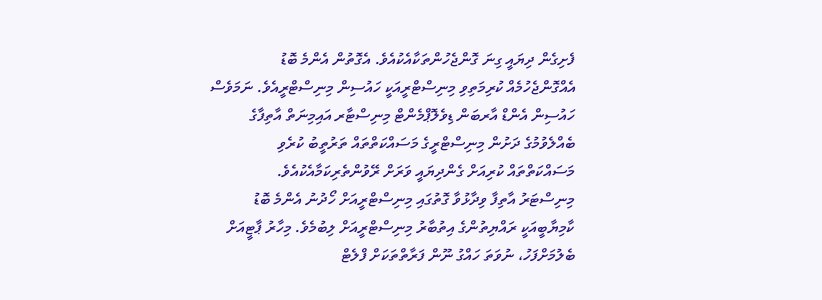ފެށިގެން ދިޔައީ ގިނަ ގޮންޖެހުންތަކާއެކުއެވެ. އެގޮތުން އެންމެ ބޮޑު އެއްގޮންޖެހުމެއް ކުރިމަތިވި މިނިސްޓްރީއަކީ ހައުސިން މިނިސްޓްރީއެވެ. ނަމަވެސް ހައުސިން އެންޑް އާރބަން ޑިވެލޮޕްމެންޓް މިނިސްޓާރ އައިމިނަތް އާތިފާގެ ބެއްލެވުމުގެ ދަށުން މިނިސްޓްރީގެ މަސައްކަތްތައް ތަރުތީބު ކުރެވި މަސައްކަތްތައް ކުރިއަށް ގެންދިޔައީ ވަރަށް ރޭވުންތެރިކަމާއެކުއެވެ.
މިނިސްޓަރު އާތިފާ ވިދާޅުވާ ގޮތުގައި މިނިސްޓްރީއަށް ހޯދުނު އެންމެ ބޮޑު ކާމިޔާބީއަކީ ރައްޔިތުންގެ އިތުބާރު މިނިސްޓްރީއަށް ލިބުމެވެ. މިހާރު ޕާޓީއަށް ބެލުމަށްފަހު، ނުވަތަ ހައްގު ނޫން ފަރާތްތަކަށް ފްލެޓް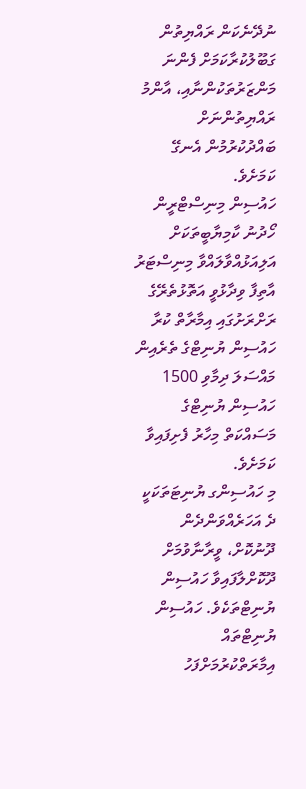ނުދޭނެކަން ރައްޔިތުން ގަބޫލުކުރާކަމަށް ފެންނަ މަންޒަރުތަކުންނާއި، އާންމު ރައްޔިތުންނަށް ބައްދުކުރުމުން އެނގޭ ކަމަށެވެ.
ހައުސިން މިނިސްޓްރީން ހޯދުނު ކާމިޔާބީތަކަށް އަލިއަޅުއްވާލައްވާ މިނިސްޓަރު އާތިފާ ވިދާޅުވީ އަތޮޅުތެރޭގެ ރަށްރަށުގައި އިމާރާތް ކުރާ ހައުސިން ޔުނިޓްގެ ތެރެއިން މައްސަލަ ދިމާވި 1500 ހައުސިން ޔުނިޓްގެ މަސައްކަތް މިހާރު ފެށިފައިވާ ކަމަށެވެ.
މި ހައުސިންގ ޔުނިޓަތަކަކީ ދެ އަހަރެއްވަންދެން ދޫނުކޮށް، ވީރާނާވުމަށް ދޫކޮށްލާފައިވާ ހައުސިން ޔުނިޓްތަކެވެ. ހައުސިން ޔުނިޓްތައް އިމާރަތްކުރުމަށްފަހު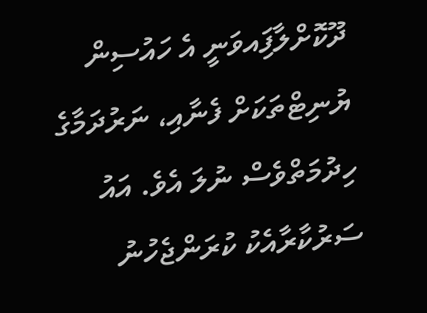ދޫކޮށްލާފަިއވަނީ އެ ހައުސިން ޔުނިޓްތަކަށް ފެނާއި، ނަރުދަމާގެ ހިދުމަތްވެސް ނުލަ އެވެ. އައު ސަރުކާރާއެކު ކުރަންޖެހުނު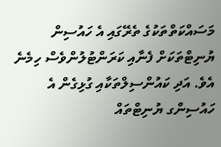މަސައްކަތްތަކުގެ ތެރޭގައި އެ ހައުސިން ޔުނިޓްތަކަށް ފެނާއި ކަރަންޓުލުންވެސް ހިމެނެ އެވެ. އަދި ކައުންސިލްތަކާއި ގުޅިގެން އެ ހައުސިންގ ޔުނިޓްތައް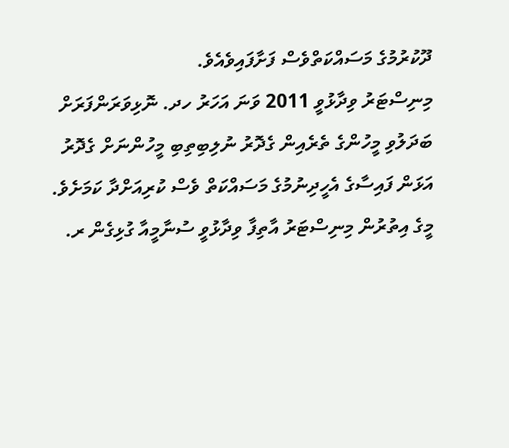ދޫކުރުމުގެ މަސައްކަތްވެސް ފަށާފައިވެއެވެ.
މިނިސްޓަރު ވިދާޅުވީ 2011 ވަނަ އަހަރު ހދ. ނޮޅިވަރަންފަރަށް ބަދަލުވި މީހުންގެ ތެރެއިން ގެދޮރު ނުލިބިތިބި މީހުންނަށް ގެދޮރު އަޅަން ފައިސާގެ އެހީދިނުމުގެ މަސައްކަތް ވެސް ކުރިއަށްދާ ކަމަށެވެ.
މީގެ އިތުރުން މިނިސްޓަރު އާތިފާ ވިދާޅުވީ ސުނާމީއާ ގުޅިގެން ރ.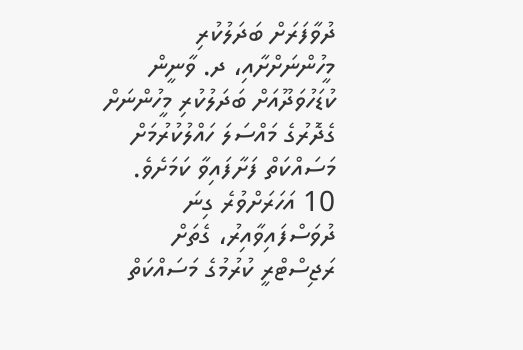ދުވާފަރަށް ބަދަލުކުރި މީހުންނަށްށާއި، ދ. ވާނީން ކުޑަހުވަދޫއަށް ބަދަލުކުރި މީހުންނަށް ގެދޮރުގެ މައްސަލަ ހައްލުކުރުމަށް މަސައްކަތް ފަށާފައިވާ ކަމަށެވެ. 10 އަހަރަށްވުރެ ގިނަ ދުވަސްފައިވާއިރު، ގެތަށް ރަޖިސްޓްރީ ކުރުމުގެ މަސައްކަތް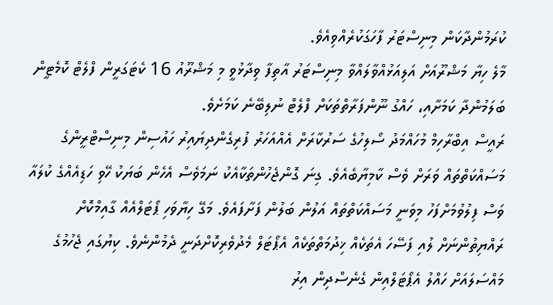ކުރަމުންދާކަން މިނިސްޓަރު ފާހަގަކުރެއްވިއެވެ.
މާލެ ހިޔާ މަޝްރޫއަށް އަލިއަޅުއްވާލައްވާ މިނިސްޓަރު އާތިފާ ވިދާޅުވީ މި މަޝްރޫއު 16 ކެޓަގަރީން ފްލެޓް ކޮމެޓީން ބަލަމުންދާ ކަމަށާއި، ހައްގު ނޫންފަރާތްތަކަށް ފްލެޓް ނުލިބޭނެ ކަމަށެވެ.
ރައީސް އިބްރާހިމް މުހައްމަދު ސޯލިހުގެ ސަރުކާރަށް އެއްއަހަރު ފުރިގެންދިޔައިރު ހައުސިން މިނިސްޓްރީންގެ މަސައްކަތްތައް ވަރަށް ވެސް ކާމިޔާބެއެވެ. ގިނަ ގޮންޖެހުންތަކާއެކު ނަމަވެސް އެހެން ބަޔަކު ހޭވި ހަޑިއެއްގެ ކުލައާ ވަސް ފިލުވުމަށްފަހު މިވަނީ މަސައްކަތްތައް އަލުން ބަލުން ފަށާފައެވެ. މަގޭ ހިޔާވަހި ޕޯޓަލްއެއް ގާއިމްކޮށް ރައްޔިތުންނަށް ލުއި ފަސޭހަ އެތަކެއް ޚިދުމަތްތަކެއް އެޕޯޓަލް މެދުވެރިކޮށްދަނީ ދެމުންނެވެ. ކިޔުގައި ޖެހުމުގެ މައްސަލައަށް ހައްލު އެޕޯޓަލްއިން ގެނެސްދިން އިރު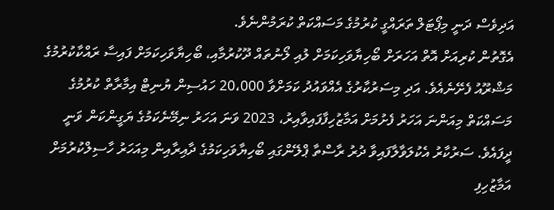އަދިވެސް ދަނީ މިޕޯޓަލް ތަރައްގީ ކުރުމުގެ މަސައްކަތް ކުރަމުންނެވެ.
އެގޮތުން ކުރިއަށް އޮތް އަހަރަށް ބޯހިޔާވަހިކަމަށް ލުއި ލޯނުތައް ދޫކުރުމާއި، ބޯހިޔާވަހިކަމަށް ފައިސާ ރައްކާކުރުމުގެ މަޝްރޫއު ފެށޭނެއެވެ. އަދި މިސަރުކާރުގެ އެއްވައުދު ކަމަށްވާ 20،000 ހައުސިން ޔުނިޓް އިމާރާތް ކުރުމުގެ މަސައްކަތް މިއަންނަ އަހަރު ފެށުމަށް އަމާޒުހިފާފައިވާއިރު، 2023 ވަނަ އަހަރު ނިމޭނެކަމުގެ ޔަގީންކަން ވަނީ ދީފައެވެ. ސަރުކާރު އެކުލަވާލާފައިވާ ދުރު ރާސްތާ ޕްލޭންގައި ބޯހިޔާވަހިކަމުގެ ދާއިރާއިން މިއަހަރު ހާސިލްކުރުމަށް އަމާޒުހިފި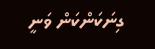ގިނަކަންކަން ވަނީ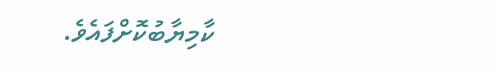ކާމިޔާބުކޮށްފައެވެ.